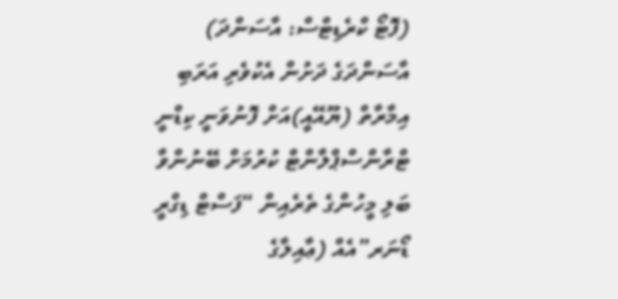(ފޮޓޯ ކްރެޑިޓްސް: އާސަންދަ)
އާސަންދަގެ ދަށުން އެކުވެރި އަރަބި އިމާރާތް (ޔޫއޭއީ)އަށް ފޮނުވަނީ ކިޑްނީ ޓްރާންސްޕްލާންޓް ކުރުމަށް ބޭނުންވާ ބަލި މީހުންގެ ތެރެއިން “ފަސްޓް ޑިގްރީ ޑޯނަރ”އެއް (ޢާއިލާގެ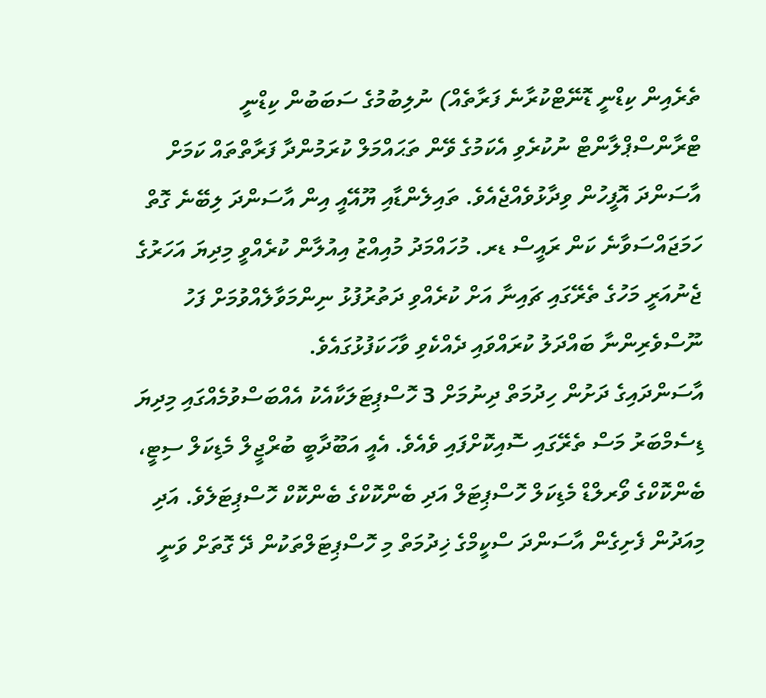ތެރެއިން ކިޑްނީ ޑޮނޭޓްކުރާނެ ފަރާތެއް) ނުލިބުމުގެ ސަބަބުން ކިޑްނީ ޓްރާންސްޕްލާންޓް ނުކުރެވި އެކަމުގެ ވޭން ތަޙައްމަލް ކުރަމުންދާ ފަރާތްތައް ކަމަށް އާސަންދަ އޮފީހުން ވިދާޅުވެއްޖެއެވެ. ތައިލެންޑާއި ޔޫއޭއީ އިން އާސަންދަ ލިބޭނެ ގޮތް ހަމަޖައްސަވާނެ ކަން ރައީސް ޑރ. މުހައްމަދު މުއިއްޒު އިއުލާން ކުރެއްވީ މިދިޔަ އަހަރުގެ ޖެނުއަރީ މަހުގެ ތެރޭގައި ޗައިނާ އަށް ކުރެއްވި ދަތުރުފުޅު ނިންމަވާލެއްވުމަށް ފަހު ނޫސްވެރިންނާ ބައްދަލު ކުރައްވައި ދެއްކެވި ވާހަކަފުޅުގައެވެ.
އާސަންދައިގެ ދަށުން ހިދުމަތް ދިނުމަށް 3 ހޮސްޕިޓަލަކާއެކު އެއްބަސްވުމެއްގައި މިދިޔަ ޑިސެމްބަރު މަސް ތެރޭގައި ސޮއިކޮށްފައި ވެއެވެ. އެއީ އަބޫދާބީ ބުރްޖީލް މެޑިކަލް ސިޓީ، ބެންކޮކްގެ ވޯރލްޑް މެޑިކަލް ހޮސްޕިޓަލް އަދި ބެންކޮކްގެ ބެންކޮކް ހޮސްޕިޓަލެވެ. އަދި މިއަދުން ފެށިގެން އާސަންދަ ސްކީމްގެ ޚިދުމަތް މި ހޮސްޕިޓަލްތަކުން ދޭ ގޮތަށް ވަނީ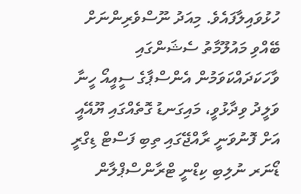ހުޅުވައިލާފައެވެ. މިއަދު ނޫސްވެރިންނަށް ބޭއްވި މައުލޫމާތު ސެޝަންގައި ވާހަކަދައްކަވަމުން އެންސްޕާގެ ސީއީއޯ ހީނާ ވަލީދު ވިދާޅުވީ، މައިގަނޑު ގޮތެއްގައި ޔޫއޭއީ އަށް ފޮނުވަނީ ރާއްޖޭގައި ތިބި ފަސްޓް ޑިގްރީ ޑޯނަރ ނުލިބި ކިޑްނީ ޓްރާންސްޕްލާން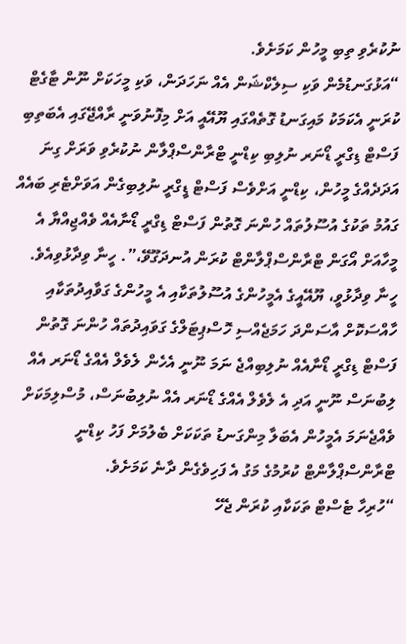ނުކުރެވި ތިބި މީހުން ކަމަށެވެ.
“އަޅުގަނޑުމެން ވަކި ސިލެކްޝަން އެއް ނަހަދަން، ވަކި މީހަކަށް ނޫން ޓާގެޓް ކުރަނީ އެކަމަކު މައިގަނޑު ގޮތެއްގައި ޔޫއޭއީ އަށް މިފޮނުވަނީ ރާއްޖޭގައި އެބަތިބި ފަސްޓް ޑިގްރީ ޑޯނަރ ނުލިބި ކިޑްނީ ޓްރާންސްޕްލާން ނުކުރެވި ވަރަށް ގިނަ އަދަދެއްގެ މީހުން، ކިޑްނީ އަށްވެސް ފަސްޓް ޑީގްރީ ނުލިބިގެން އަވަށްޓެރި ބައެއް ގައުމު ތަކުގެ އުސޫލުތައް ހުންނަ ގޮތުން ފަސްޓް ޑިގްރީ ޑޯނާއެއް ވެއްޖިއްޔާ އެ މީހާއަށް އޯގަން ޓްރާންސްޕްލާންޓް ކުރަން އުނދަގޫވޭ،”. ހީނާ ވިދާޅުވިއެވެ. ހީނާ ވިދާޅުވީ، ޔޫއޭއީގެ އެމީހުންގެ އުސޫލުތަކާއި އެ މީހުންގެ ގަވާއިދުތަކާއި ހާއްސަކޮށް އާސަންދަ ހަމަޖެއްސި ހޮސްޕިޓަލްގެ ގަވައިދުތައް ހުންނަ ގޮތުން ފަސްޓް ޑިގްރީ ޑޯނާއެއް ނުލިބިއްޖެ ނަމަ ނޫނީ އެހެން ލެވެލް އެއްގެ ޑޯނަރ އެއް ލިބުނަސް ނޫނީ އަދި އެ ލެވެލް އެއްގެ ޑޯނަރ އެއް ނުލިބުނަސް، މުސްލިމަކަށް ވެއްޖެނަމަ އެމީހުން އެބަލާ މިންގަނޑު ތަކަކަށް ބެލުމަށް ފަހު ކިޑްނީ ޓްރާންސްޕްލާންޓް ކުރުމުގެ މަގު އެ ފަހިވެގެން ދާނެ ކަމަށެވެ.
“ހުރިހާ ޓެސްޓް ތަކަކާއި ކުރަން ޖެހޭ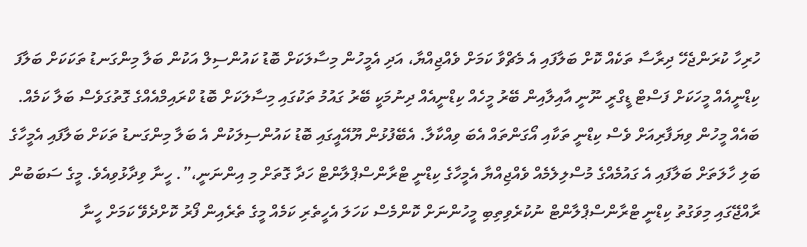ހުރިހާ ކުރަންޖެހޭ ދިރާސާ ތަކެއް ކޮށް ބަލާފައި އެ މެޗްވާ ކަމަށް ވެއްޖިއްޔާ، އަދި އެމީހުން މިސާލަކަށް ބޮޑު ކައުންސިލް އަކުން ބަލާ މިންގަނޑު ތަކަކަށް ބަލާފަ ކިޑްނީއެއް މީހަކަށް ފަސްޓް ޑީގްރީ ނޫނީ އާއިލާއިން ބޭރު މީހެއް ކިޑްނީއެއް ދިނުމަކީ ބޭރު ގައުމު ތަކުގައި މިސާލަކަށް ބޮޑު ކްރައިމްއެއްގެ ގޮތުގަވެސް ބަލާ ކަމެއް. ބައެއް މީހުން ވިޔަފާރިއަށް ވެސް ކިޑްނީ ތަކާއި އޯގަންތައް އެބަ ވިއްކާލާ. އެބޭފުޅުން ޔޫއޭއީގައި ބޮޑު ކައުންސިލަކުން އެ ބަލާ މިންގަނޑު ތަކަށް ބަލާފައި އެމީހާގެ ބަލި ހާލަތަށް ބަލާފައި އެ ގައުމެއްގެ މުސްލިލެމެއް ވެއްޖިއްޔާ އެމީހާގެ ކިޑްނީ ޓްރާންސްޕްލާންޓް ހަދާ ގޮތަށް މި އިންނަނީ،”. ހީނާ ވިދާޅުވިއެވެ. މީގެ ސަބަބުން ރާއްޖޭގައި މިވަގުތު ކިޑްނީ ޓްރާންސްޕްލާންޓް ނުކުރެވިތިބި މީހުންނަށް ކޮންމެސް ކަހަލަ އެހީތެރި ކަމެއް މީގެ ތެރެއިން ފޯރު ކޮށްދެވޭ ކަމަށް ހީނާ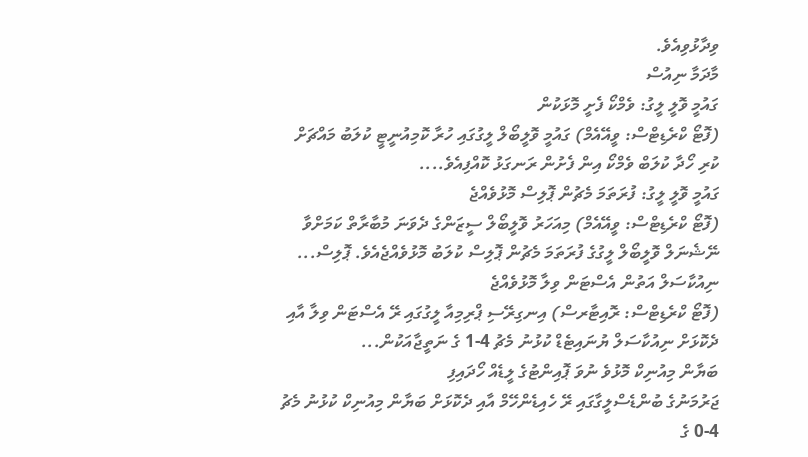ވިދާޅުވިއެވެ.
މާދަމާ ނިއުސް
ގައުމީ ވޮލީ ލީގު: ވެމްކޯ ފެށީ މޮޅަކުން
(ފޮޓޯ ކްރެޑިޓްސް: ވީއޭއެމް) ގައުމީ ވޮލީބޯލް ލީގުގައި ހުރާ ކޮމިއުނީޓީ ކުލަބު މައްޗަށް ކުރި ހޯދާ ކުލަބް ވެމްކޯ އިން ފެށުން ރަނގަޅު ކޮއްފިއެވެ....
ގައުމީ ވޮލީ ލީގު: ފުރަތަމަ މެޗުން ޕޮލިސް މޮޅުވެއްޖެ
(ފޮޓޯ ކްރެޑިޓްސް: ވީއޭއެމް) މިއަހަރު ވޮލީބޯލް ސީޒަންގެ ދެވަނަ މުބާރާތް ކަމަށްވާ ނޭޝެނަލް ވޮލީބޯލް ލީގުގެ ފުރަތަމަ މެޗުން ޕޮލިސް ކުލަބު މޮޅުވެއްޖެއެވެ. ޕޮލިސް...
ނިއުކާސަލް އަތުން އެސްޓަން ވިލާ މޮޅުވެއްޖެ
(ފޮޓޯ ކްރެޑިޓްސް: ރޮއިޓާރސް) އިނގިރޭސި ޕްރިމިއާ ލީގުގައި ރޭ އެސްޓަން ވިލާ އާއި ދެކޮޅަށް ނިއުކާސަލް ޔުނައިޓެޑް ކުޅުނު މެޗު 4-1 ގެ ނަތީޖާއަކުން...
ބަޔާން މިއުނިކް މޮޅުވެ ނުވަ ޕޮއިންޓުގެ ލީޑެއް ހޯދައިފި
ޖަރުމަނުގެ ބުންޑެސްލީގާގައި ރޭ ހެއިޑެންހޭމް އާއި ދެކޮޅަށް ބަޔާން މިއުނިކް ކުޅުނު މެޗު 4-0 ގެ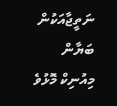ނަތީޖާއަކުން ބަޔާން މިއުނިކް މޮޅުވެ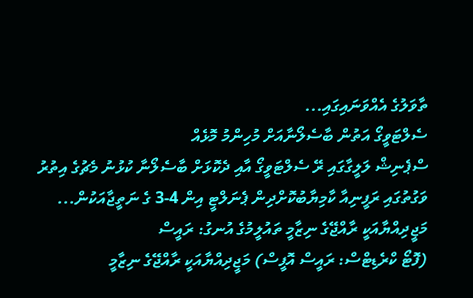ތާވަލުގެ އެއްވަނައިގައި...
ސެލްޓަވީގޯ އަތުން ބާސެލޯނާއަށް މުހިންމު މޮޅެއް
ސްޕެނިޝް ލަލީގާގައި ރޭ ސެލްޓަވީގޯ އާއި ދެކޮޅަށް ބާސެލޯނާ ކުޅުނު މެޗުގެ އިތުރު ވަގުތުގައި ރަފީނިއާ ކާމިޔާބުކޮށްދިން ޕެނަލްޓީ އިން 4-3 ގެ ނަތީޖާއަކުން...
މަޖީދިއްޔާއަކީ ރާއްޖޭގެ ނިޒާމީ ތައުލީމުގެ އުނގު: ރައީސް
(ފޮޓޯ ކްރެޑިޓްސް: ރައީސް އޮފީސް) މަޖީދިއްޔާއަކީ ރާއްޖޭގެ ނިޒާމީ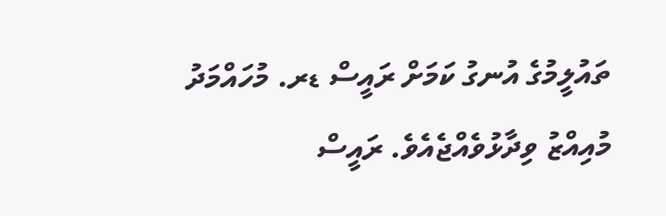ތައުލީމުގެ އުނގު ކަމަށް ރައީސް ޑރ. މުހައްމަދު މުއިއްޒު ވިދާޅުވެއްޖެއެވެ. ރައީސް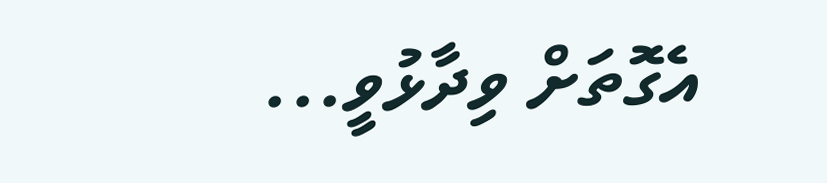އެގޮތަށް ވިދާޅުވީ...